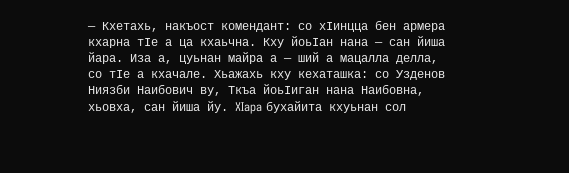— Кхетахь, накъост комендант: со хIинцца бен армера кхарна тIе а ца кхаьчна. Кху йоьIан нана — сан йиша йара. Иза а, цуьнан майра а — ший а мацалла делла, со тIе а кхачале. Хьажахь кху кехаташка: со Узденов Ниязби Наибович ву, Ткъа йоьIиган нана Наибовна, хьовха, сан йиша йу. XIapa бухайита кхуьнан сол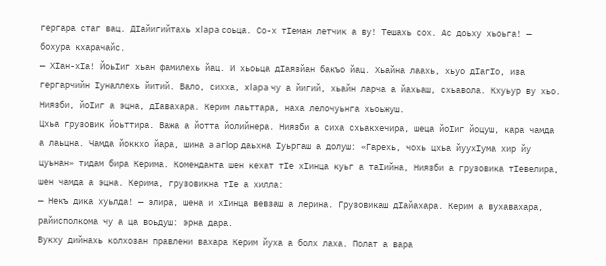гергара стаг вац. ДIайигийтахь xIapa соьца. Со-х тIеман летчик а ву! Тешахь сох. Ас доьху хьоьга! — бохура кхарачайс.
— ХIан-хIа! ЙоьIиг хьан фамилехь йац. И хьоьца дIаязйан бакъо йац. Хьайна лаахь, хьуо дIагIо, иза гергарчийн Iуналлехь йитий. Вало, сихха, xIapa чу а йигий, хьайн ларча а йахьаш, схьавола. Кхуьур ву хьо.
Ниязби, йоIиг а эцна, дIавахара. Керим лаьттара, наха лелочуьнга хьоьжуш.
Цхьа грузовик йоьттира. Важа а йотта йолийнера. Ниязби а сиха схьакхечира, шеца йоIиг йоцуш, кара чамда а лаьцна. Чамда йоккхо йара, шина a aгlop даьхна Iуьргаш а долуш: «Гарехь, чохь цхьа йуухIума хир йу цуьнан» тидам бира Керима. Коменданта шен кехат тIе хIинца куьг а таIийна, Ниязби а грузовика тIевелира, шен чамда а эцна. Керима, грузовикна тIе а хилла:
— Некъ дика хуьлда! — элира, шена и хIинца вевзаш а лерина. Грузовикаш дIайахара. Керим а вухавахара, райисполкома чу а ца воьдуш: эрна дара.
Вукху дийнахь колхозан правлени вахара Керим йуха а болх лаха. Полат а вара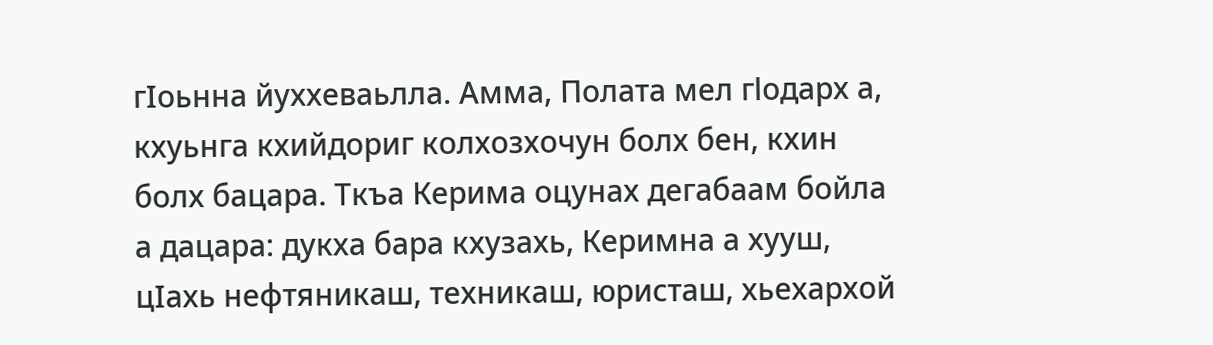гIоьнна йуххеваьлла. Амма, Полата мел гloдарх а, кхуьнга кхийдориг колхозхочун болх бен, кхин болх бацара. Ткъа Керима оцунах дегабаам бойла а дацара: дукха бара кхузахь, Керимна а хууш, цIахь нефтяникаш, техникаш, юристаш, хьехархой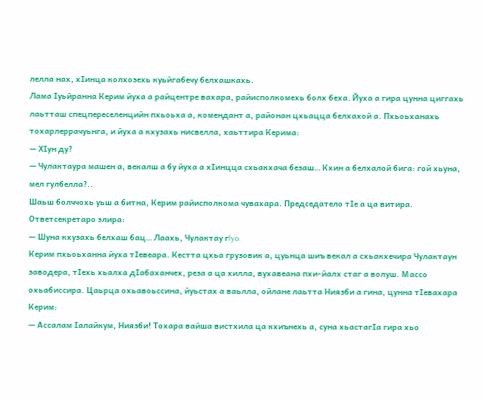лелла нах, хIинца колхозехь куьйгабечу белхашкахь.
Лама Iуьйранна Керим йуха а райцентре вахара, райисполкомехь болх беха. Йуха а гира цунна циггахь лаьтташ спецпереселенцийн пхьоьха а, комендант а, районан цхьацца белхахой а. Пхьоьханахь тохарлеррачуьнга, и йуха а кхузахь нисвелла, хаьттира Керима:
— ХIун ду?
— Чулактаура машен а, векалш а бу йуха а хIинцца схьакхача безаш… Кхин а белхалой бига: гой хьуна, мел гулбелла?..
Шаьш болччохь уьш а битна, Керим райисполкома чувахара. Председатело тIе а ца витира. Ответсекретаро элира:
— Шуна кхузахь белхаш бац… Лаахь, Чулактау гlyo.
Керим пхьоьханна йуха тIевеара. Кестта цхьа грузовик а, цуьнца шиъ векал а схьакхечира Чулактаун заводера, тIехь хьалха дIабаханчех, реза а ца хилла, вухавеана пхи-йалх стаг а волуш. Массо охьабиссира. Цаьрца охьавоьссина, йуьстах а ваьлла, ойлане лаьтта Ниязби а гина, цунна тIевахара Керим:
— Ассалам Iалайкум, Ниязби! Тохара вайша вистхила ца кхиънехь а, суна хьастагIа гира хьо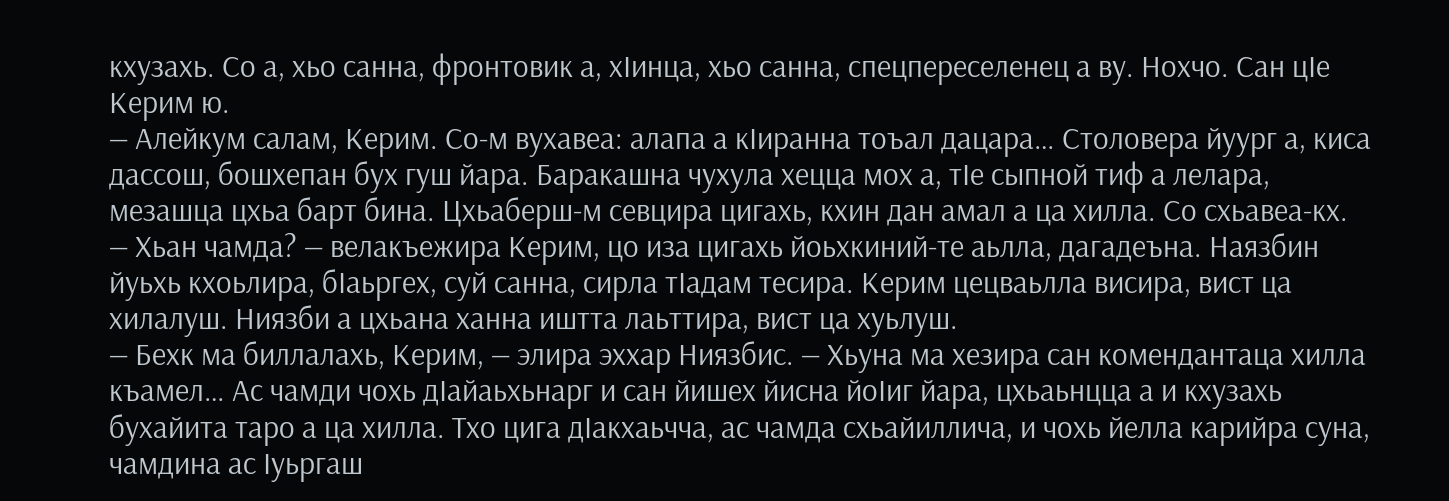кхузахь. Со а, хьо санна, фронтовик а, хIинца, хьо санна, спецпереселенец а ву. Нохчо. Сан цIе Керим ю.
— Алейкум салам, Керим. Со-м вухавеа: алапа а кIиранна тоъал дацара… Столовера йуург а, киса дассош, бошхепан бух гуш йара. Баракашна чухула хецца мох а, тIе сыпной тиф а лелара, мезашца цхьа барт бина. Цхьаберш-м севцира цигахь, кхин дан амал а ца хилла. Со схьавеа-кх.
— Хьан чамда? — велакъежира Керим, цо иза цигахь йоьхкиний-те аьлла, дагадеъна. Наязбин йуьхь кхоьлира, бIаьргех, суй санна, сирла тIадам тесира. Керим цецваьлла висира, вист ца хилалуш. Ниязби а цхьана ханна иштта лаьттира, вист ца хуьлуш.
— Бехк ма биллалахь, Керим, — элира эххар Ниязбис. — Хьуна ма хезира сан комендантаца хилла къамел… Ас чамди чохь дIайаьхьнарг и сан йишех йисна йоIиг йара, цхьаьнцца а и кхузахь бухайита таро а ца хилла. Тхо цига дIакхаьчча, ас чамда схьайиллича, и чохь йелла карийра суна, чамдина ас Iуьргаш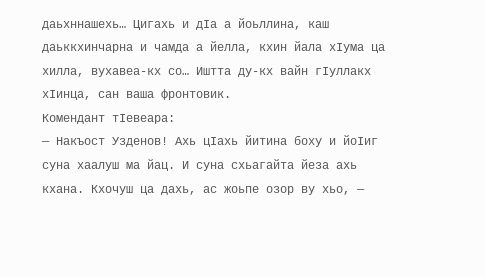даьхннашехь… Цигахь и дIа а йоьллина, каш даьккхинчарна и чамда а йелла, кхин йала хIума ца хилла, вухавеа-кх со… Иштта ду-кх вайн гIуллакх хIинца, сан ваша фронтовик.
Комендант тIевеара:
— Накъост Узденов! Ахь цIахь йитина боху и йоIиг суна хаалуш ма йац. И суна схьагайта йеза ахь кхана. Кхочуш ца дахь, ас жоьпе озор ву хьо, —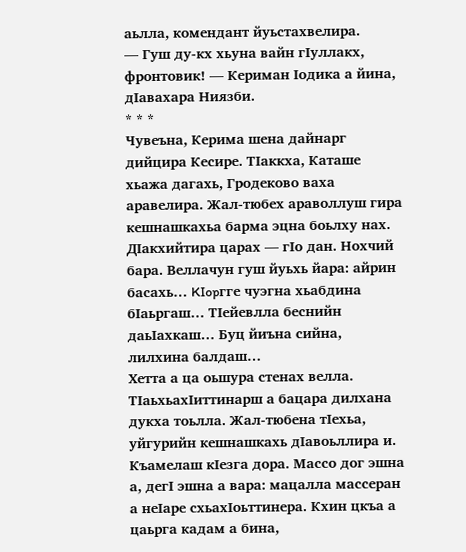аьлла, комендант йуьстахвелира.
— Гуш ду-кх хьуна вайн гIуллакх, фронтовик! — Кериман Iодика а йина, дIавахара Ниязби.
* * *
Чувеъна, Керима шена дайнарг дийцира Кесире. ТIаккха, Каташе хьажа дагахь, Гродеково ваха аравелира. Жал-тюбех араволлуш гира кешнашкахьа барма эцна боьлху нах. ДIакхийтира царах — гIo дан. Нохчий бара. Веллачун гуш йуьхь йара: айрин басахь… KIopггe чуэгна хьабдина бIаьргаш… ТIейевлла беснийн даьIахкаш… Буц йиъна сийна, лилхина балдаш…
Хетта а ца оьшура стенах велла. ТIаьхьахIиттинарш а бацара дилхана дукха тоьлла. Жал-тюбена тIехьа, уйгурийн кешнашкахь дIавоьллира и. Къамелаш кIезга дора. Массо дог эшна а, дегI эшна а вара: мацалла массеран а неIаре схьахIоьттинера. Кхин цкъа а цаьрга кадам а бина,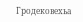Гродековехьа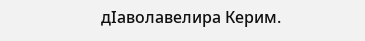дIаволавелира Керим.